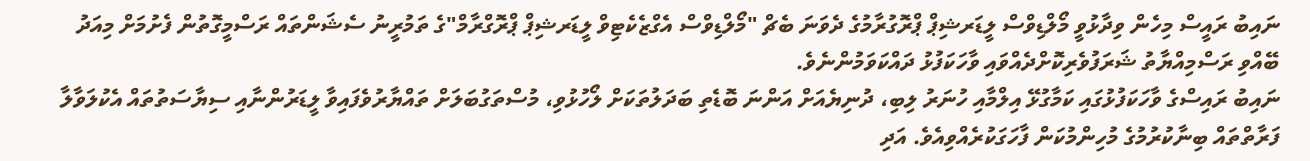ނައިބު ރައީސް މިހެން ވިދާޅުވީ މޯލްޑިވްސް ލީޑަރޝިޕް ޕްރޮގުރާމުގެ ދެވަނަ ބެޗް "މޯލްޑިވްސް އެގްޒެކެޓިވް ލީޑަރޝިޕް ޕްރޮގްރާމް"ގެ ތަމުރީނު ސެޝަންތައް ރަސްމީގޮތުން ފެށުމަށް މިއަދު ބޭއްވި ރަސްމިއްޔާތު ޝަރަފުވެރިކޮށްދެއްވައި ވާހަކަފުޅު ދައްކަވަމުންނެވެ.
ނައިބު ރައިސްގެ ވާހަކަފުޅުގައި ކަމާގުޅޭ އިލްމާއި ހުނަރު ލިބި، ދުނިޔެއަށް އަންނަ ބޮޑެތި ބަދަލުތަކަށް ލޯހުޅުވި، މުސްތަގުބަލަށް ތައްޔާރުވެފައިވާ ލީޑަރުންނާއި ސިޔާސަތުތައް އެކުލަވާލާ ފަރާތްތައް ބިނާކުރުމުގެ މުހިންމުކަން ފާހަގަކުރެއްވިއެވެ. އަދި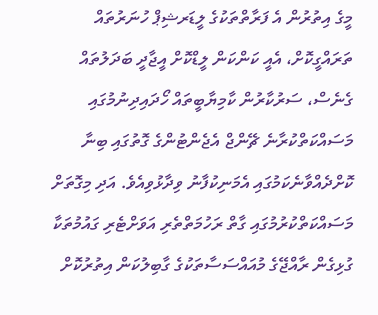މީގެ އިތުރުން އެ ފަރާތްތަކުގެ ލީޑަރޝިޕް ހުނަރުތައް ތަރައްގީކޮށް، އެއީ ކަންކަން ލީޑްކޮށް އީޖާދީ ބަދަލުތައް ގެނެސް، ސަރުކާރުން ކާމިޔާބީތައް ހޯދައިދިނުމުގައި މަސައްކަތްކުރާނެ ޗޭންޖް އެޖެންޓުންގެ ގޮތުގައި ބިނާ ކޮށްދެއްވާނެކަމުގައި އެމަނިކުފާނު ވިދާޅުވިއެވެ. އަދި މިގޮތަށް މަސައްކަތްކުރުމުގައި ގާތް ރަހުމަތްތެރި އަވަށްޓެރި ގައުމުތަކާ ގުޅިގެން ރާއްޖޭގެ މުއައްސަސާތަކުގެ ގާބިލުކަން އިތުރުކޮށް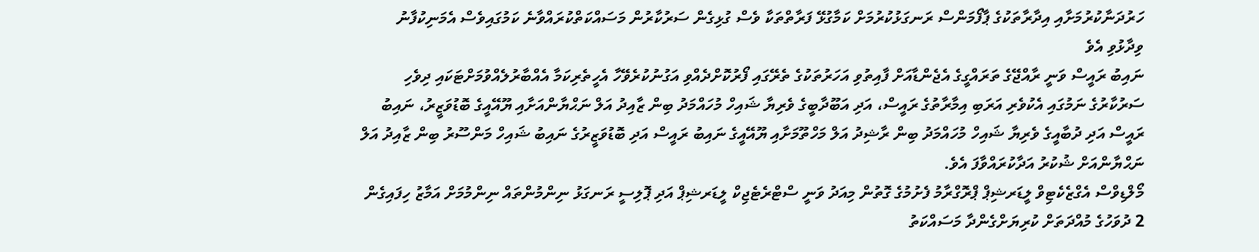ހަރުދަނާކުރުމަށާއި އިދާރާތަކުގެ ޕާފޯމަންސް ރަނގަޅުކުރުމަށް ކަމާގުޅޭ ފަރާތްތަކާ ވެސް ގުޅިގެން ސަރުކާރުން މަސައްކަތްކުރައްވާނެ ކަމުގައިވެސް އެމަނިކުފާނު ވިދާޅުވި އެވެ
ނައިބު ރައީސް ވަނީ ރާއްޖޭގެ ތަރައްގީގެ އެޖެންޑާއަށް ފާއިތުވި އަހަރުތަކުގެ ތެރޭގައި ފޯރުކޮށްދެއްވި އަގުނުކުރެވޭހާ އެހީތެރިކަމާ އެއްބާރުލެއްވުމަށްޓަކައި ދިވެހި ސަރުކާރުގެ ނަމުގައި އެކުވެރި އަރަބި އިމާރާތުގެ ރައީސް، އަދި އަބޫދާބީގެ ވެރިޔާ ޝައިހް މުހައްމަދު ބިން ޒާއިދު އަލް ނަޙްޔާންއަށާއި ޔޫއޭއީގެ ބޮޑުވަޒީރު، ނައިބު ރައީސް އަދި ދުބާއީގެ ވެރިޔާ ޝައިހް މުހައްމަދު ބިން ރާޝިދު އަލް މަހްތޫމަށާއި ޔޫއޭއީގެ ނައިބު ރައީސް އަދި ބޮޑުވަޒީރުގެ ނައިބު ޝައިހް މަންސޫރު ބިން ޒާއިދު އަލް ނަޙްޔާންއަށް ޝުކުރު އަދާކުރައްވާފަ އެވެ.
މޯލްޑިވްސް އެގްޒެކެޓިވް ލީޑަރޝިޕް ޕްރޮގްރާމު ފެށުމުގެ ގޮތުން މިއަދު ވަނީ ސްޓްރެޓެޖިކް ލީޑަރޝިޕް އަދި ޕޮލިސީ ރަނގަޅު ނިންމުންތައް ނިންމުމަށް އަމާޒު ހިފައިގެން 2 ދުވަހުގެ މުއްދަތަށް ކުރިޔަށްގެންދާ މަސައްކަތު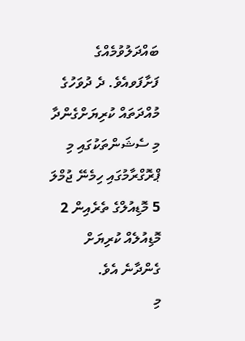ބައްދަލުވުމެއްގެ ފަށާފަވއެވެ. ދެ ދުވަހުގެ މުއްދަތައް ކުރިޔަށްގެންދާ މި ސެޝަންތަކުގައި މި ޕްރޮގްރާމުގައި ހިމެނޭ ޖުމްލަ 5 މޮޑިއުލްގެ ތެރެއިން 2 މޮޑިއުލެއް ކުރިޔަށް ގެންދާނެ އެވެ.
މި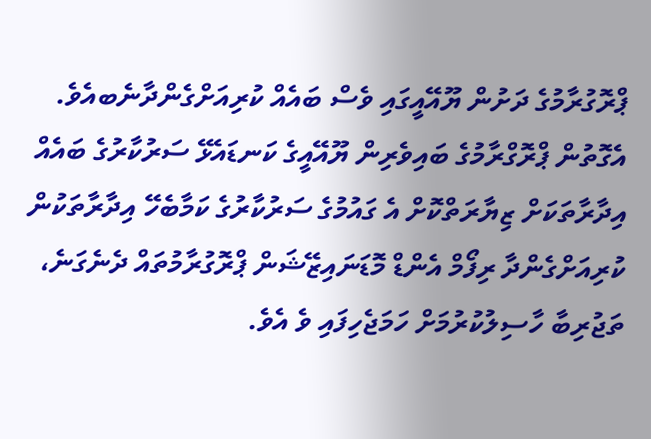ޕްރޮގުރާމުގެ ދަށުން ޔޫއޭއީގައި ވެސް ބައެއް ކުރިއަށްގެންދާނެބއެވެ. އެގޮތުން ޕްރޮގްރާމުގެ ބައިވެރިން ޔޫއޭއީގެ ކަނޑައެޅޭ ސަރުކާރުގެ ބައެއް އިދާރާތަކަށް ޒިޔާރަތްކޮށް އެ ގައުމުގެ ސަރުކާރުގެ ކަމާބެހޭ އިދާރާތަކުން ކުރިއަށްގެންދާ ރިފޯމް އެންޑް މޮޑަނައިޒޭޝަން ޕްރޮގުރާމުތައް ދެނެގަނެ، ތަޖުރިބާ ހާސިލުކުރުމަށް ހަމަޖެހިފައި ވެ އެވެ.